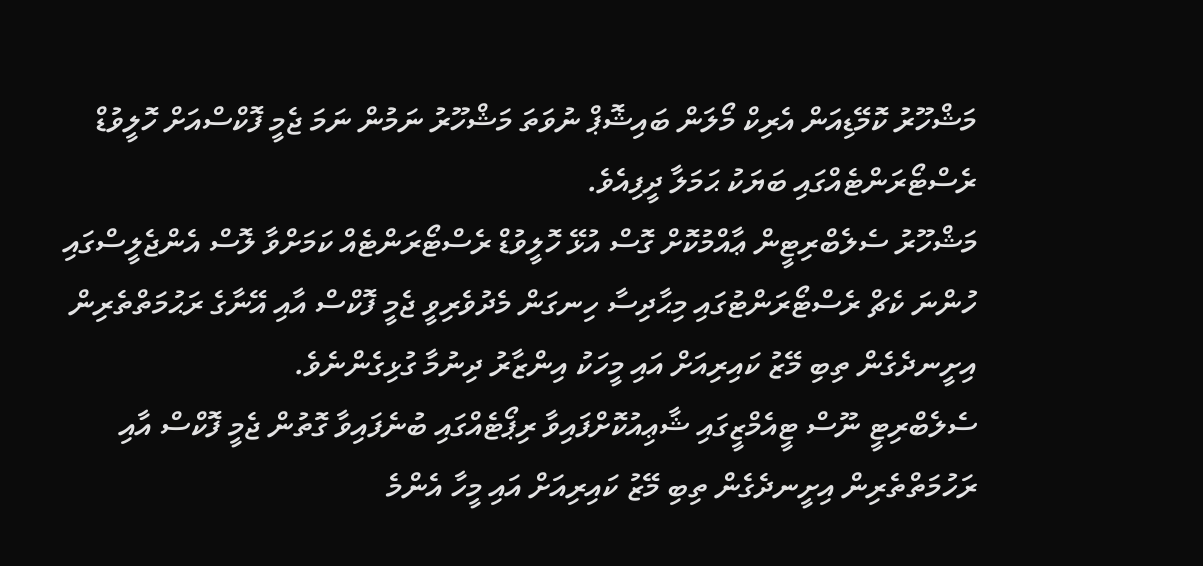މަޝްހޫރު ކޮމޭޑިއަން އެރިކް މޯލަން ބައިޝޮޕް ނުވަތަ މަޝްހޫރު ނަމުން ނަމަ ޖެމީ ފޮކްސްއަށް ހޮލީވުޑް ރެސްޓޯރަންޓެއްގައި ބަޔަކު ޙަމަލާ ދީފިއެވެ.
މަޝްހޫރު ސެލެބްރިޓީން ޢާއްމުކޮށް ގޮސް އުޅޭ ހޮލީވުޑް ރެސްޓޯރަންޓެއް ކަމަށްވާ ލޮސް އެންޖެލީސްގައި ހުންނަ ކެޗް ރެސްޓޯރަންޓުގައި މިޙާދިސާ ހިނގަން މެދުވެރިވީ ޖެމީ ފޮކްސް އާއި އޭނާގެ ރަޙުމަތްތެރިން އިށީނދެގެން ތިބި މޭޒު ކައިރިއަށް އައި މީހަކު އިންޒާރު ދިނުމާ ގުޅިގެންނެވެ.
ސެލެބްރިޓީ ނޫސް ޓީއެމްޒީގައި ޝާޢިއުކޮށްފައިވާ ރިޕޯޓެއްގައި ބުނެފައިވާ ގޮތުން ޖެމީ ފޮކްސް އާއި ރަހުމަތްތެރިން އިށީނދެގެން ތިބި މޭޒު ކައިރިއަށް އައި މީހާ އެންމެ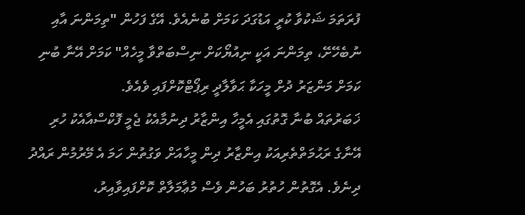ފުރަތަމަ ޝަކުވާ ކުރީ އަޑުގަދަ ކަމަށް ބުނެއެވެ. އޭގެ ފަހުން "ތިމަންނަ އާއި ނުބެހޭށޭ، ތިމަންނަ އަކީ ނިއުޔޯކަށް ނިސްބަތްވާ މީހެއް" ކަމަށް އޭނާ ބުނި ކަމަށް މަންޒަރު ދުށް މީހަކާ ޙަވާލާދީ ރިޕޯޓްކޮށްފައި ވެއެވެ.
ޚަބަރުތައް ބުނާ ގޮތުގައި އެމީހާ އިންޒާރު ދިނުމާއެކު ޖެމީ ފޮކްސްއާއެކު ހުރި އޭނާގެ ރަޙުމަތްތެރިއަކު އިންޒާރު ދިން މީހާއަށް ވަގުތުން ހަމަ އެ މޭރުމުން ރައްދު ދިނެވެ. އެގޮތުން ހުތުރު ބަހުން ވެސް މުޢާމަލާތް ކޮށްފައިވާއިރު،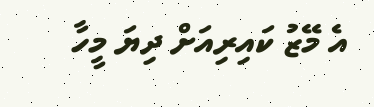އެ މޭޒު ކައިރިއަށް ދިޔަ މީހާ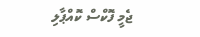ޖެމީ ފޮކްސް ކޮއްޕާލި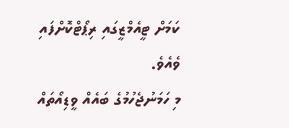ކަމަށް ޓީއެމްޒީގައި ރިޕޯޓްކޮށްފައި ވެއެވެ.
މި ހަމަނުޖެހުމުގެ ބައެއް ވީޑިއޯތައް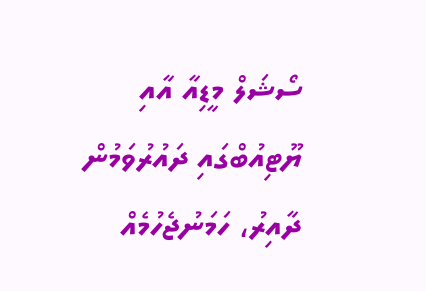ސޯޝަލް މީޑިއާ އާއި ޔޫޓިއުބްގައި ދައުރުވަމުން ދާއިރު، ހަމަނުޖެހުމެއް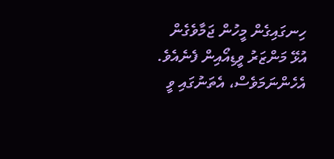ހިނގައިގެން މީހުން ޖަމާވެގެން އުޅޭ މަންޒަރު ވީޑިއޯއިން ފެނެއެވެ. އެހެންނަމަވެސް، އެތަނުގައި ވީ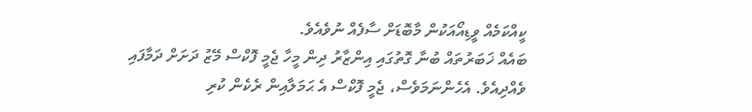ކީއްކަމެއް ވީޑިއޯއަކުން މާބޮޑަށް ސާފެއް ނުވެއެވެ.
ބައެއް ޚަބަރުތައް ބުނާ ގޮތުގައި އިންޒާރު ދިން މީހާ ޖެމީ ފޮކްސް މޭޒު ދަށަށް ދަމާފައި ވެއްދިއެވެ. އެހެންނަމަވެސް، ޖެމީ ފޮކްސް އެ ޙަމަލާއިން ރެކެން ކުރި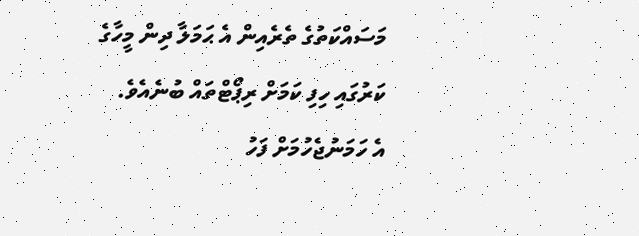މަސައްކަތުގެ ތެރެއިން އެ ޙަމަލާ ދިން މީހާގެ ކަރުގައި ހިފި ކަމަށް ރިޕޯޓްތައް ބުނެއެވެ.
އެ ހަމަނުޖެހުމަށް ފަހު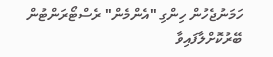ހަމަނުޖެހުން ހިންގި "އެންމެން" ރެސްޓޯރަންޓުން ބޭރުކޮށްލާފައިވާ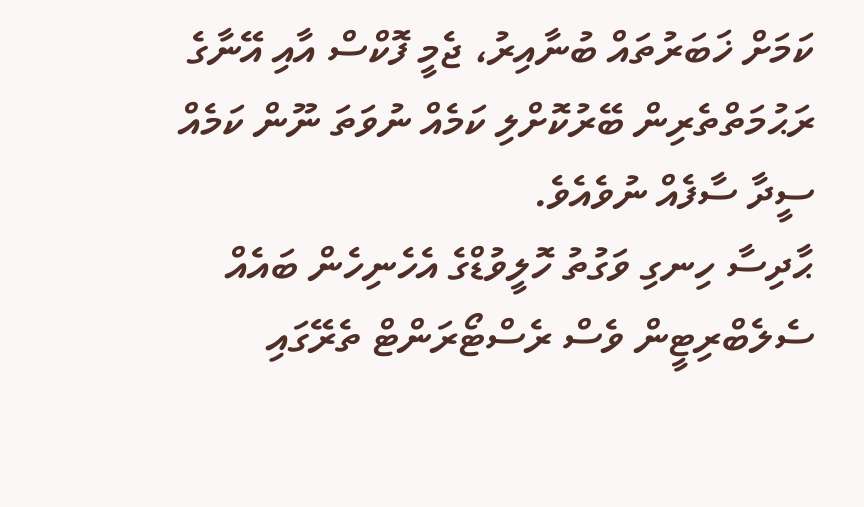ކަމަށް ޚަބަރުތައް ބުނާއިރު، ޖެމީ ފޮކްސް އާއި އޭނާގެ ރަޙުމަތްތެރިން ބޭރުކޮށްލި ކަމެއް ނުވަތަ ނޫން ކަމެއް ސީދާ ސާފެއް ނުވެއެވެ.
ޙާދިސާ ހިނގި ވަގުތު ހޮލީވުޑްގެ އެހެނިހެން ބައެއް ސެލެބްރިޓީން ވެސް ރެސްޓޯރަންޓް ތެރޭގައި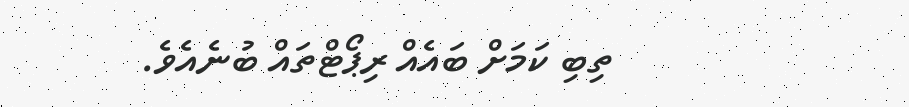ތިބި ކަމަށް ބައެއް ރިޕޯޓްތައް ބުނެއެވެ.